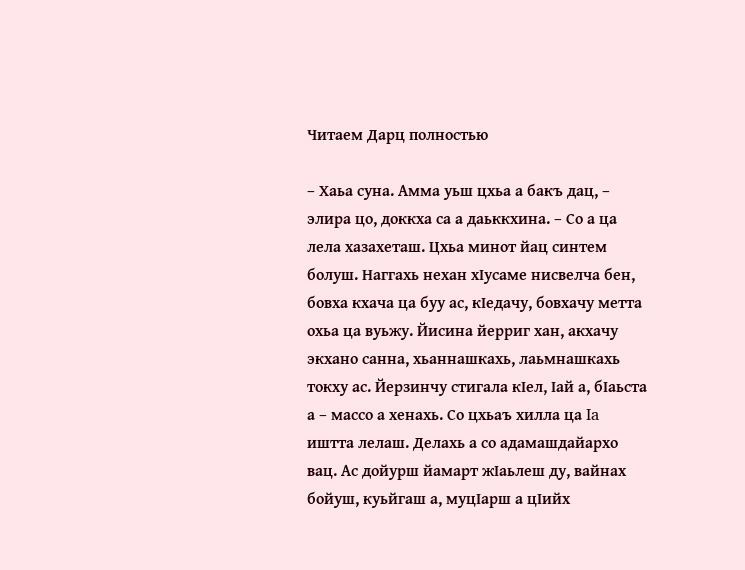Читаем Дарц полностью

– Хаьа суна. Амма уьш цхьа а бакъ дац, – элира цо, доккха са а даьккхина. – Со а ца лела хазахеташ. Цхьа минот йац синтем болуш. Наггахь нехан хIусаме нисвелча бен, бовха кхача ца буу ас, кIедачу, бовхачу метта охьа ца вуьжу. Йисина йерриг хан, акхачу экхано санна, хьаннашкахь, лаьмнашкахь токху ас. Йерзинчу стигала кIел, Iай а, бIаьста а – массо а хенахь. Со цхьаъ хилла ца Ia иштта лелаш. Делахь а со адамашдайархо вац. Ас дойурш йамарт жIаьлеш ду, вайнах бойуш, куьйгаш а, муцIарш а цIийх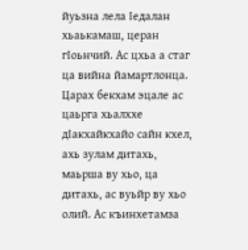йуьзна лела Iедалан хьаькамаш, церан гIоьнчий. Ас цхьа а стаг ца вийна йамартлонца. Царах бекхам эцале ас цаьрга хьалххе дIакхайкхайо сайн кхел, ахь зулам дитахь, маьрша ву хьо, ца дитахь, ас вуьйр ву хьо олий. Ас къинхетамза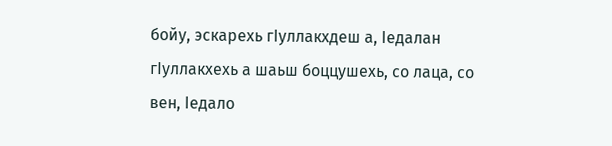бойу, эскарехь гIуллакхдеш а, Iедалан гIуллакхехь а шаьш боццушехь, со лаца, со вен, Iедало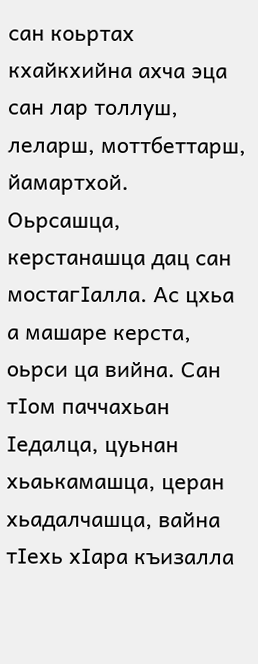сан коьртах кхайкхийна ахча эца сан лар толлуш, леларш, моттбеттарш, йамартхой. Оьрсашца, керстанашца дац сан мостагIалла. Ас цхьа а машаре керста, оьрси ца вийна. Сан тIом паччахьан Iедалца, цуьнан хьаькамашца, церан хьадалчашца, вайна тIехь хIара къизалла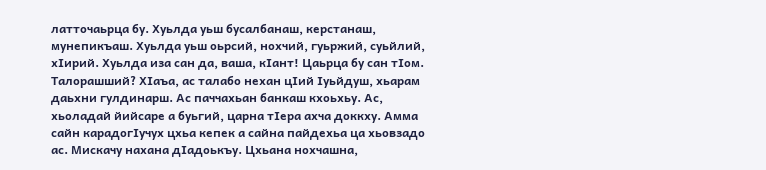латточаьрца бу. Хуьлда уьш бусалбанаш, керстанаш, мунепикъаш. Хуьлда уьш оьрсий, нохчий, гуьржий, суьйлий, хIирий. Хуьлда иза сан да, ваша, кIант! Цаьрца бу сан тIом. Талорашший? ХIаъа, ас талабо нехан цIий Iуьйдуш, хьарам даьхни гулдинарш. Ас паччахьан банкаш кхоьхьу. Ас, хьоладай йийсаре а буьгий, царна тIера ахча доккху. Амма сайн карадогIучух цхьа кепек а сайна пайдехьа ца хьовзадо ас. Мискачу нахана дIадоькъу. Цхьана нохчашна,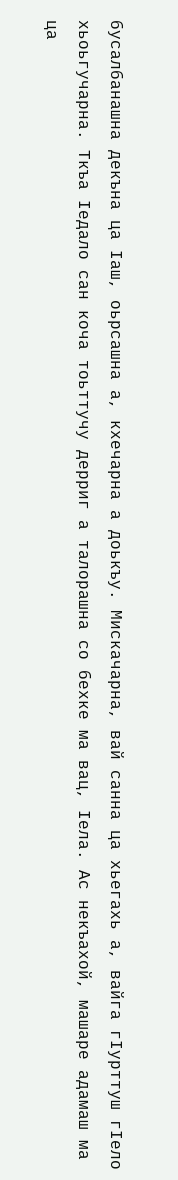бусалбанашна декъна ца Iаш, оьрсашна а, кхечарна а доькъу. Мискачарна, вай санна ца хьегахь а, вайга гIурттуш гIело хьоьгучарна. Ткъа Iедало сан коча тоьттучу дерриг а талорашна со бехке ма вац, Iела. Ас некъахой, машаре адамаш ма ца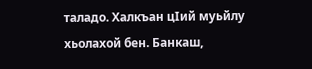таладо. Халкъан цIий муьйлу хьолахой бен. Банкаш,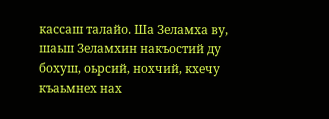кассаш талайо. Ша Зеламха ву, шаьш Зеламхин накъостий ду бохуш, оьрсий, нохчий, кхечу къаьмнех нах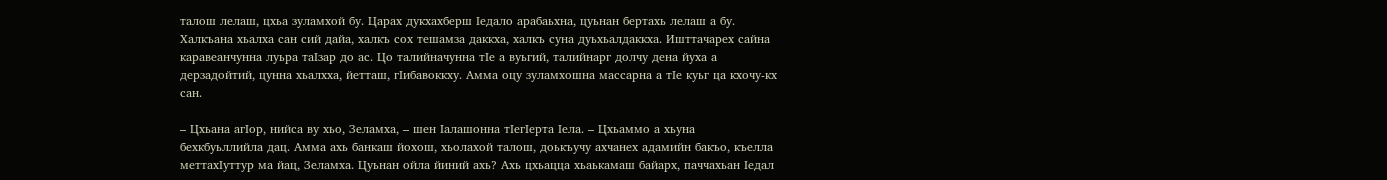талош лелаш, цхьа зуламхой бу. Царах дукхахберш Iедало арабаьхна, цуьнан бертахь лелаш а бу. Халкъана хьалха сан сий дайа, халкъ сох тешамза даккха, халкъ суна дуьхьалдаккха. Ишттачарех сайна каравеанчунна луьра таIзар до ас. Цо талийначунна тIе а вуьгий, талийнарг долчу дена йуха а дерзадойтий, цунна хьалхха, йетташ, гIибавоккху. Амма оцу зуламхошна массарна а тIе куьг ца кхочу-кх сан.

– Цхьана aгIop, нийса ву хьо, Зеламха, – шен Iалашонна тIегIерта Iела. – Цхьаммо а хьуна бехкбуьллийла дац. Амма ахь банкаш йохош, хьолахой талош, доькъучу ахчанех адамийн бакъо, къелла меттахIуттур ма йац, Зеламха. Цуьнан ойла йиний ахь? Ахь цхьацца хьаькамаш байарх, паччахьан Iедал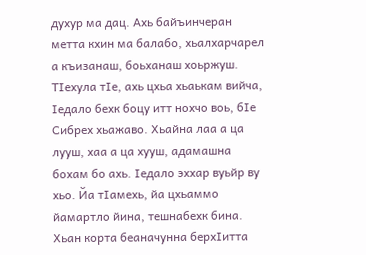духур ма дац. Ахь байъинчеран метта кхин ма балабо, хьалхарчарел а къизанаш, боьханаш хоьржуш. ТIехула тIе, ахь цхьа хьаькам вийча, Iедало бехк боцу итт нохчо воь, бIе Сибрех хьажаво. Хьайна лаа а ца лууш, хаа а ца хууш, адамашна бохам бо ахь. Iедало эххар вуьйр ву хьо. Йа тIамехь, йа цхьаммо йамартло йина, тешнабехк бина. Хьан корта беаначунна берхIитта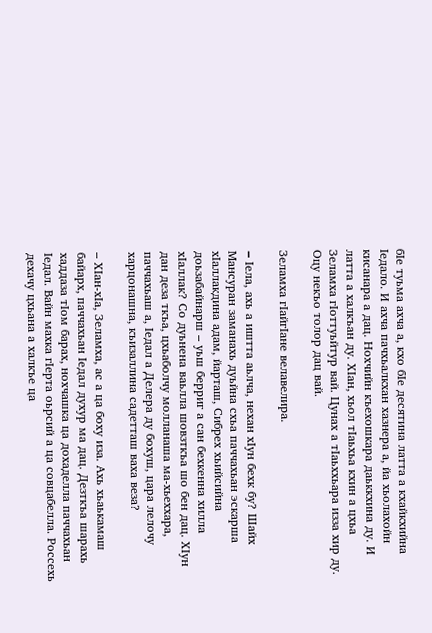бIе туьма ахча а, кхо бIе десятина латта а кхайкхийна Iедало. И ахча пачхьалкхан хазнера а, йа хьолахойн кисанара а дац. Нохчийн къехошкара даьккхина ду. И латта а халкъан ду. ХIан, хьол тIаьхьа кхин а цхьа Зеламха гIоттуьйтур вай. Цунах а тIаьххьара изза хир ду. Оцу некъо толор дац вай.

Зеламха гIайгIане велавелира.

– Iела, ахь а иштта аьлча, нехан хIун бехк бу? Шайх Мансуран заманахь дуьйна схьа паччахьан эскарша хIаллакдина адам, йарташ, Сибрех хьийсийна доьзабайнарш – уьш берриг а сан бехкенна хилла хIаллак? Со дуьнена ваьлла шовзткъа шо бен дац. ХIун дан деза ткъа, цхьаболчу молланаша ма-хьеххара, паччахьаш а, Iедал а Делера ду бохуш, цара лелочу харцонашна, къизаллина садетташ ваха веза?

– ХIан-хIа, Зеламха, ас а ца боху иза. Ахь хьаькамаш байарх, паччахьан Iедал духур ма дац. Дезткъа шарахь хаддаза тIом барах, нохчашка ца дохаделла паччахьан Iедал. Вайн махка гIерта оьрсий а ца совцабелла. Россехь дехачу цхьана а халкъе ца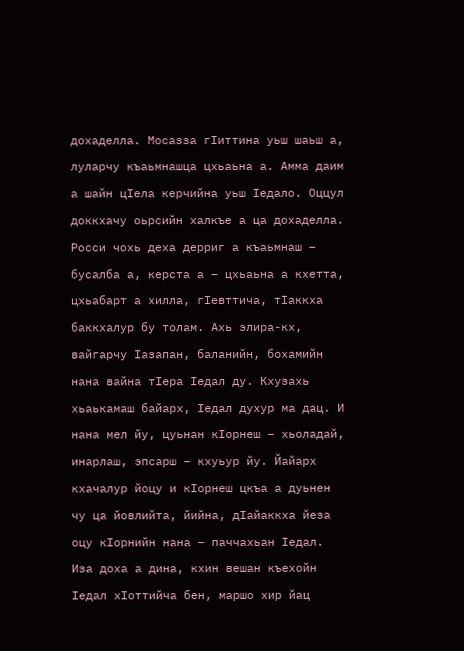дохаделла. Мосазза гIиттина уьш шаьш а, луларчу къаьмнашца цхьаьна а. Амма даим а шайн цIела керчийна уьш Iедало. Оццул доккхачу оьрсийн халкъе а ца дохаделла. Росси чохь деха дерриг а къаьмнаш – бусалба а, керста а – цхьаьна а кхетта, цхьабарт а хилла, гIевттича, тIаккха баккхалур бу толам. Ахь элира-кх, вайгарчу Iазапан, баланийн, бохамийн нана вайна тIера Iедал ду. Кхузахь хьаькамаш байарх, Iедал духур ма дац. И нана мел йу, цуьнан кIорнеш – хьоладай, инарлаш, эпсарш – кхуьур йу. Йайарх кхачалур йоцу и кIорнеш цкъа а дуьнен чу ца йовлийта, йийна, дIайаккха йеза оцу кIорнийн нана – паччахьан Iедал. Иза доха а дина, кхин вешан къехойн Iедал хIоттийча бен, маршо хир йац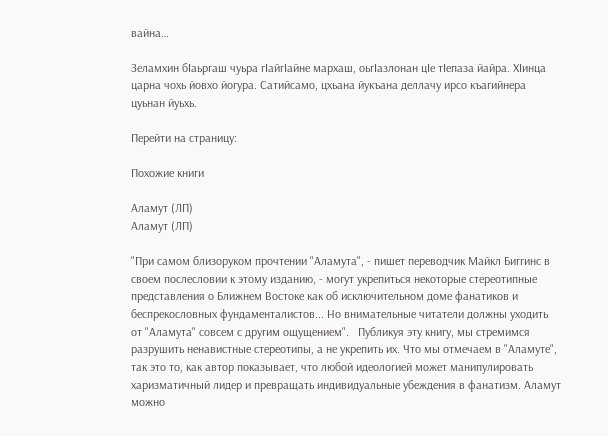вайна…

Зеламхин бIаьргаш чуьра гIайгIайне мархаш, оьгIазлонан цIе тIепаза йайра. ХIинца царна чохь йовхо йогура. Сатийсамо, цхьана йукъана деллачу ирсо къагийнера цуьнан йуьхь.

Перейти на страницу:

Похожие книги

Аламут (ЛП)
Аламут (ЛП)

"При самом близоруком прочтении "Аламута", - пишет переводчик Майкл Биггинс в своем послесловии к этому изданию, - могут укрепиться некоторые стереотипные представления о Ближнем Востоке как об исключительном доме фанатиков и беспрекословных фундаменталистов... Но внимательные читатели должны уходить от "Аламута" совсем с другим ощущением".   Публикуя эту книгу, мы стремимся разрушить ненавистные стереотипы, а не укрепить их. Что мы отмечаем в "Аламуте", так это то, как автор показывает, что любой идеологией может манипулировать харизматичный лидер и превращать индивидуальные убеждения в фанатизм. Аламут можно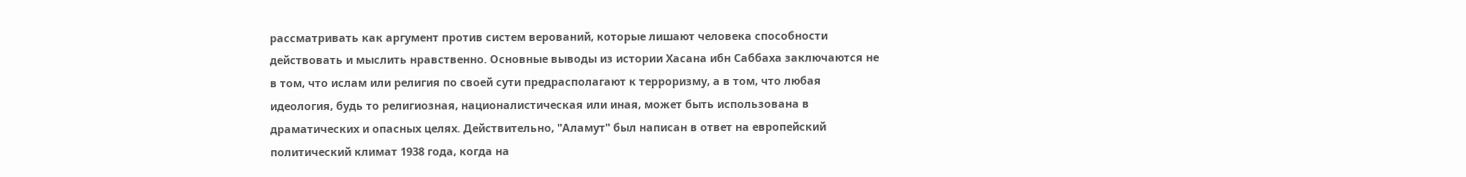рассматривать как аргумент против систем верований, которые лишают человека способности действовать и мыслить нравственно. Основные выводы из истории Хасана ибн Саббаха заключаются не в том, что ислам или религия по своей сути предрасполагают к терроризму, а в том, что любая идеология, будь то религиозная, националистическая или иная, может быть использована в драматических и опасных целях. Действительно, "Аламут" был написан в ответ на европейский политический климат 1938 года, когда на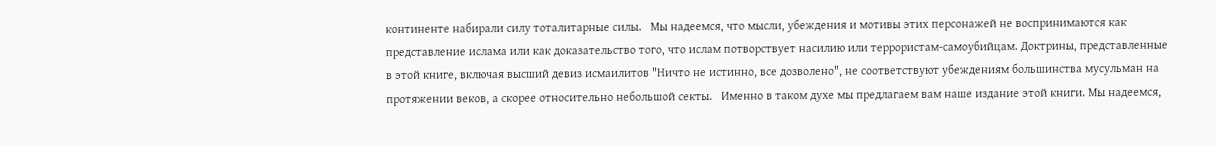континенте набирали силу тоталитарные силы.   Мы надеемся, что мысли, убеждения и мотивы этих персонажей не воспринимаются как представление ислама или как доказательство того, что ислам потворствует насилию или террористам-самоубийцам. Доктрины, представленные в этой книге, включая высший девиз исмаилитов "Ничто не истинно, все дозволено", не соответствуют убеждениям большинства мусульман на протяжении веков, а скорее относительно небольшой секты.   Именно в таком духе мы предлагаем вам наше издание этой книги. Мы надеемся,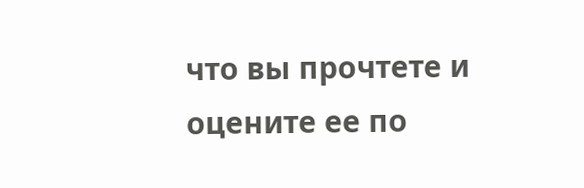что вы прочтете и оцените ее по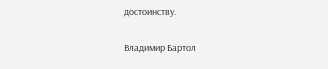достоинству.

Владимир Бартол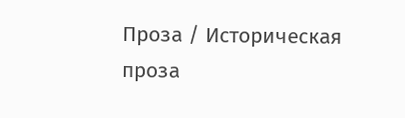Проза / Историческая проза